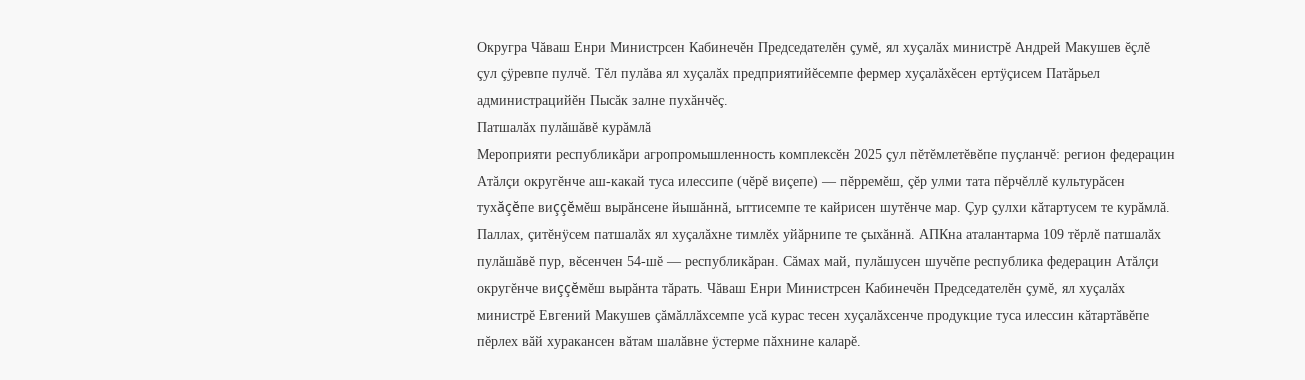Округра Чăваш Енри Министрсен Кабинечĕн Председателĕн çумĕ, ял хуçалăх министрĕ Андрей Макушев ĕçлĕ çул çÿревпе пулчĕ. Тĕл пулăва ял хуçалăх предприятийĕсемпе фермер хуçалăхĕсен ертÿçисем Патăрьел администрацийĕн Пысăк залне пухăнчĕç.
Патшалăх пулăшăвĕ курăмлă
Мероприяти республикăри агропромышленность комплексĕн 2025 çул пĕтĕмлетĕвĕпе пуçланчĕ: регион федерацин Атăлçи округĕнче аш-какай туса илессипе (чĕрĕ виçепе) — пĕрремĕш, çĕр улми тата пĕрчĕллĕ культурăсен тухăçĕпе виççĕмĕш вырăнсене йышăннă, ыттисемпе те кайрисен шутĕнче мар. Çур çулхи кăтартусем те курăмлă. Паллах, çитĕнÿсем патшалăх ял хуçалăхне тимлĕх уйăрнипе те çыхăннă. АПКна аталантарма 109 тĕрлĕ патшалăх пулăшăвĕ пур, вĕсенчен 54-шĕ — республикăран. Сăмах май, пулăшусен шучĕпе республика федерацин Атăлçи округĕнче виççĕмĕш вырăнта тăрать. Чăваш Енри Министрсен Кабинечĕн Председателĕн çумĕ, ял хуçалăх министрĕ Евгений Макушев çăмăллăхсемпе усă курас тесен хуçалăхсенче продукцие туса илессин кăтартăвĕпе пĕрлех вăй хуракансен вăтам шалăвне ÿстерме пăхнине каларĕ.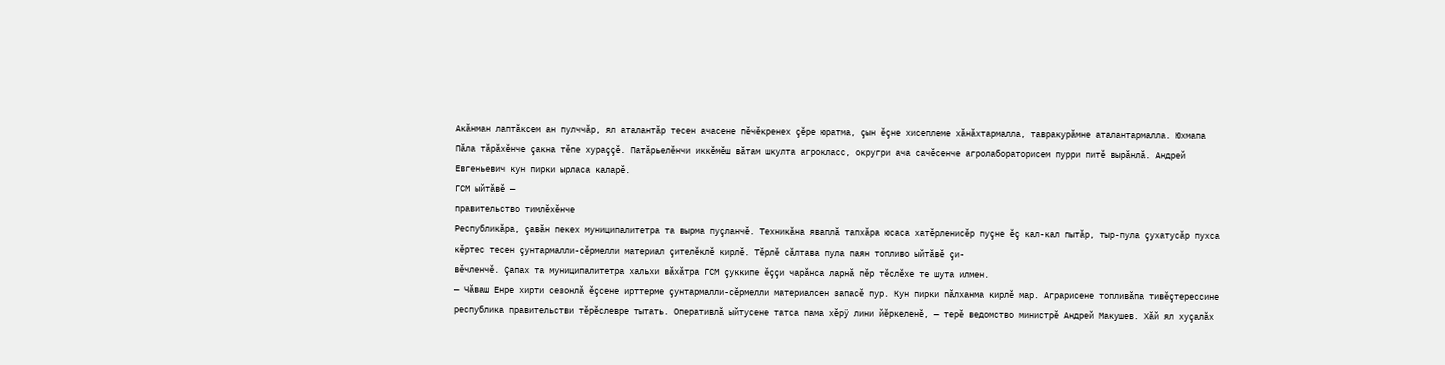Акăнман лаптăксем ан пулччăр, ял аталантăр тесен ачасене пĕчĕкренех çĕре юратма, çын ĕçне хисеплеме хăнăхтармалла, тавракурăмне аталантармалла. Юхмапа Пăла тăрăхĕнче çакна тĕпе хураççĕ. Патăрьелĕнчи иккĕмĕш вăтам шкулта агрокласс, округри ача сачĕсенче агролабораторисем пурри питĕ вырăнлă. Андрей Евгеньевич кун пирки ырласа каларĕ.
ГСМ ыйтăвĕ —
правительство тимлĕхĕнче
Республикăра, çавăн пекех муниципалитетра та вырма пуçланчĕ. Техникăна яваплă тапхăра юсаса хатĕрленисĕр пуçне ĕç кал-кал пытăр, тыр-пула çухатусăр пухса кĕртес тесен çунтармалли-сĕрмелли материал çителĕклĕ кирлĕ. Тĕрлĕ сăлтава пула паян топливо ыйтăвĕ çи-
вĕчленчĕ. Çапах та муниципалитетра хальхи вăхăтра ГСМ çуккипе ĕççи чарăнса ларнă пĕр тĕслĕхе те шута илмен.
— Чăваш Енре хирти сезонлă ĕçсене ирттерме çунтармалли-сĕрмелли материалсен запасĕ пур. Кун пирки пăлханма кирлĕ мар. Аграрисене топливăпа тивĕçтерессине республика правительстви тĕрĕслевре тытать. Оперативлă ыйтусене татса пама хĕрÿ лини йĕркеленĕ, — терĕ ведомство министрĕ Андрей Макушев. Хăй ял хуçалăх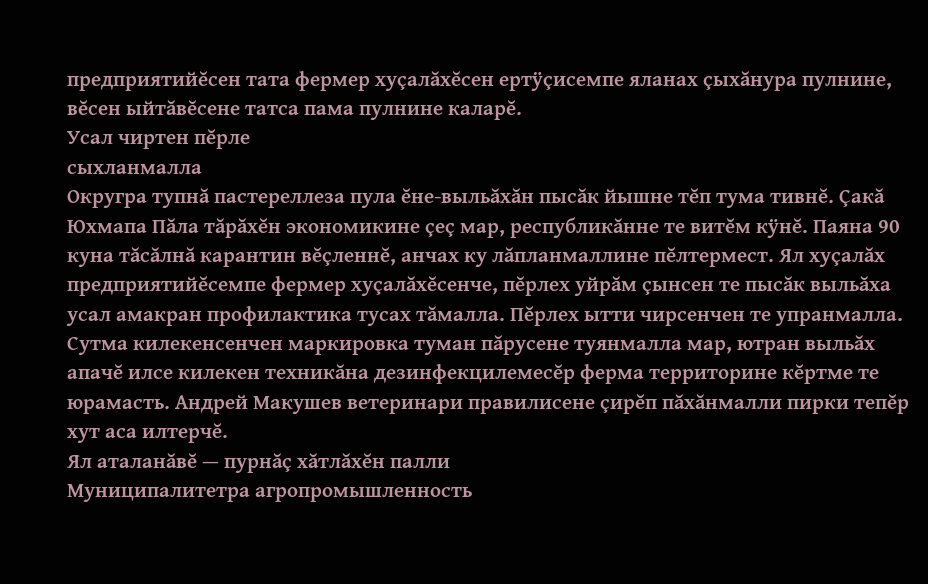предприятийĕсен тата фермер хуçалăхĕсен ертÿçисемпе яланах çыхăнура пулнине, вĕсен ыйтăвĕсене татса пама пулнине каларĕ.
Усал чиртен пĕрле
сыхланмалла
Округра тупнă пастереллеза пула ĕне-выльăхăн пысăк йышне тĕп тума тивнĕ. Çакă Юхмапа Пăла тăрăхĕн экономикине çеç мар, республикăнне те витĕм кÿнĕ. Паяна 90 куна тăсăлнă карантин вĕçленнĕ, анчах ку лăпланмаллине пĕлтермест. Ял хуçалăх предприятийĕсемпе фермер хуçалăхĕсенче, пĕрлех уйрăм çынсен те пысăк выльăха усал амакран профилактика тусах тăмалла. Пĕрлех ытти чирсенчен те упранмалла. Сутма килекенсенчен маркировка туман пăрусене туянмалла мар, ютран выльăх апачĕ илсе килекен техникăна дезинфекцилемесĕр ферма территорине кĕртме те юрамасть. Андрей Макушев ветеринари правилисене çирĕп пăхăнмалли пирки тепĕр хут аса илтерчĕ.
Ял аталанăвĕ — пурнăç хăтлăхĕн палли
Муниципалитетра агропромышленность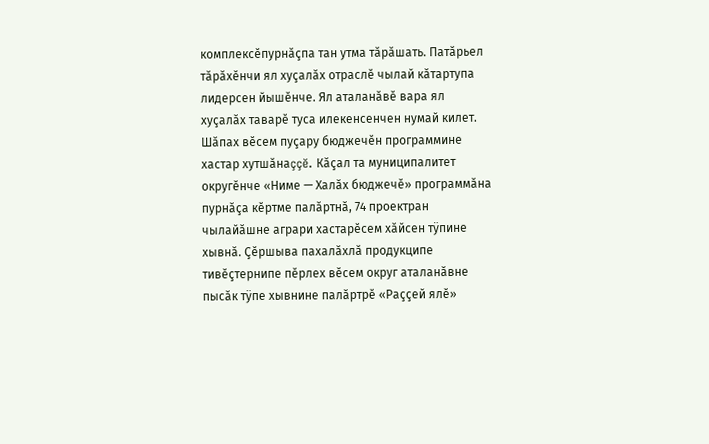комплексĕпурнăçпа тан утма тăрăшать. Патăрьел тăрăхĕнчи ял хуçалăх отраслĕ чылай кăтартупа лидерсен йышĕнче. Ял аталанăвĕ вара ял хуçалăх таварĕ туса илекенсенчен нумай килет. Шăпах вĕсем пуçару бюджечĕн программине хастар хутшăнаççĕ. Кăçал та муниципалитет округĕнче «Ниме — Халăх бюджечĕ» программăна пурнăçа кĕртме палăртнă, 74 проектран чылайăшне аграри хастарĕсем хăйсен тÿпине хывнă. Çĕршыва пахалăхлă продукципе тивĕçтернипе пĕрлех вĕсем округ аталанăвне пысăк тÿпе хывнине палăртрĕ «Раççей ялĕ»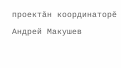проектăн координаторĕ Андрей Макушев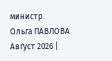министр.
Ольга ПАВЛОВА
Август 2026 |